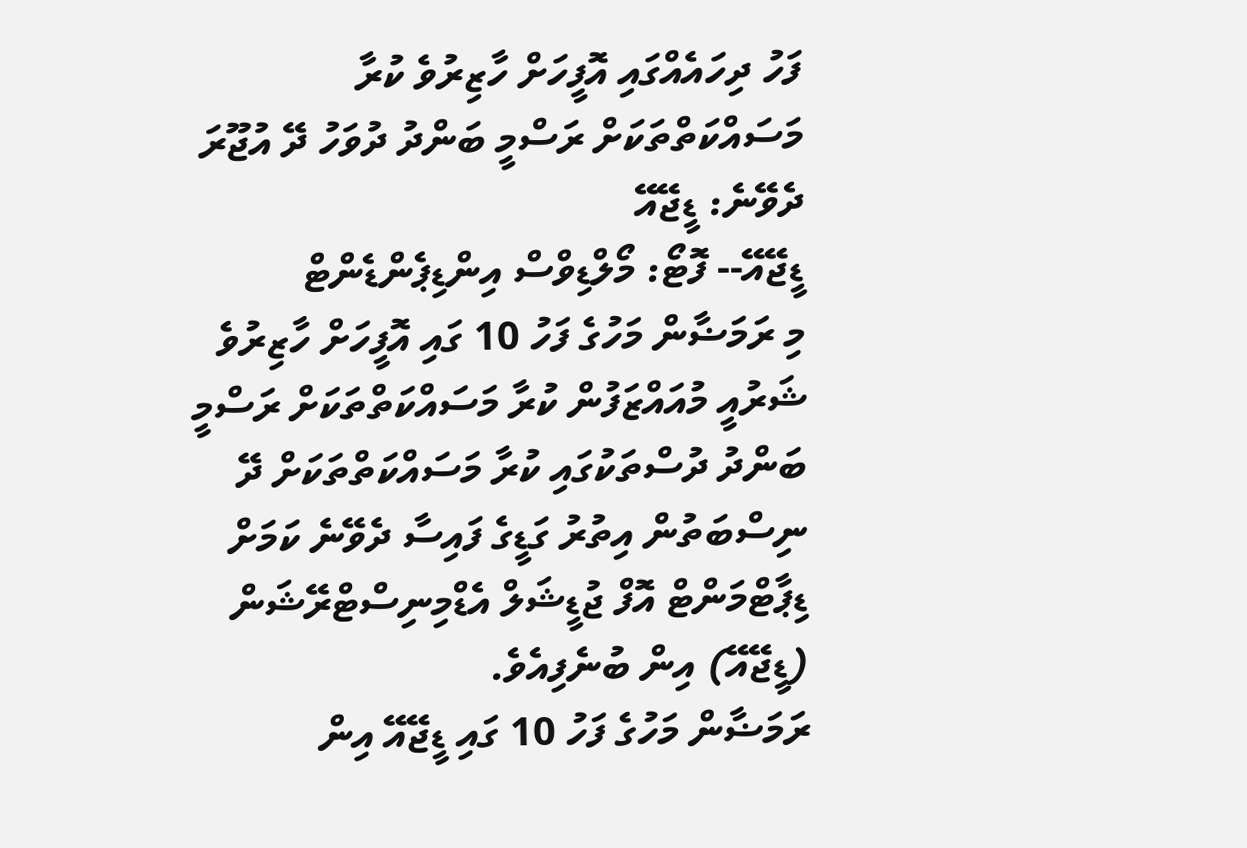ފަހު ދިހައެއްގައި އޮފީހަށް ހާޒިރުވެ ކުރާ މަސައްކަތްތަކަށް ރަސްމީ ބަންދު ދުވަހު ދޭ އުޖޫރަ ދެވޭނެ: ޑީޖޭއޭ
ޑީޖޭއޭ-- ފޮޓޯ: މޯލްޑިވްސް އިންޑިޕެންޑެންޓް
މި ރަމަޟާން މަހުގެ ފަހު 10 ގައި އޮފީހަށް ހާޒިރުވެ ޝަރުއީ މުއައްޒަފުން ކުރާ މަސައްކަތްތަކަށް ރަސްމީ ބަންދު ދުސްތަކުގައި ކުރާ މަސައްކަތްތަކަށް ދޭ ނިސްބަތުން އިތުރު ގަޑީގެ ފައިސާ ދެވޭނެ ކަމަށް ޑިޕާޓްމަންޓް އޮފް ޖުޑީޝަލް އެޑްމިނިސްޓްރޭޝަން (ޑީޖޭއޭ) އިން ބުނެފިއެވެ.
ރަމަޟާން މަހުގެ ފަހު 10 ގައި ޑީޖޭއޭ އިން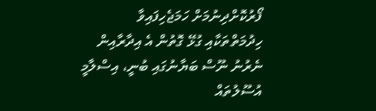ފޯރުކޮށްދިނުމަށް ހަމަޖެހިފައިވާ ހިދުމަތްތަކާއި ގުޅޭ ގޮތުން އެ އިދާރާއިން ނެރުނު ނޫސް ބަޔާނުގައި ބުނީ، އިސްލާމީ އުސޫލުތައް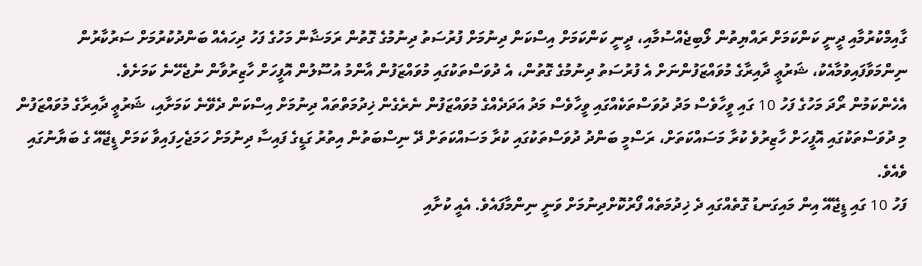ގާއިމްކުރުމާއި ދީނީ ކަންކަމަށް ރައްޔިތުން ލޯބިޖެއްސުމާއި، ދީނީ ކަންކަމަށް އިސްކަން ދިނުމަށް ފުރުސަތު ދިނުމުގެ ގޮތުން ރަމަޟާން މަހުގެ ފަހު ދިހައެއް ބަންދުކުރުމަށް ސަރުކާރުން ނިންމަވާފައިވުމާއެކު، ޝަރުޢީ ދާއިރާގެ މުވައްޒަފުންނަށް އެ ފުރުސަތު ދިނުމުގެ ގޮތުން، އެ ދުވަސްތަކުގައި މުވައްޒަފުން އާންމު އުސޫލުން އޮފީހަށް ހާޒިރުވާން ނުޖެހޭނެ ކަމަށެވެ.
އެހެންކަމުން ރޯދަ މަހުގެ ފަހު 10 ގައި ވީހާވެސް މަދު ދުވަސްތަކެއްގައި ވީހާވެސް މަދު އަދަދެއްގެ މުވައްޒަފުން ނެރެގެން ޚިދުމަތްތައް ދިނުމަށް އިސްކަން ދެވޭނެ ކަމަށާއި، ޝަރުޢީ ދާއިރާގެ މުވައްޒަފުން މި ދުވަސްތަކުގައި އޮފީހަށް ހާޒިރުވެ ކުރާ މަސައްކަތަށް، ރަސްމީ ބަންދު ދުވަސްތަކުގައި ކުރާ މަސައްކަތަށް ދޭ ނިސްބަތުން އިތުރު ގަޑީގެ ފައިސާ ދިނުމަށް ހަމަޖެހިފައިވާ ކަމަށް ޑީޖޭއޭ ގެ ބަޔާނުގައި ވެއެވެ.
ފަހު 10 ގައި ޑީޖޭއޭ އިން މައިގަނޑު ގޮތެއްގައި ދެ ޚިދުމަތެއް ފޯރުކޮށްދިނުމަށް ވަނީ ނިންމާފައެވެ. އެއީ ކުށާއި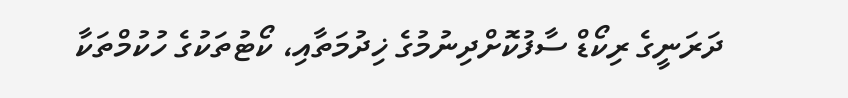ދަރަނީގެ ރިކޯޑް ސާފުކޮށްދިނުމުގެ ޚިދުމަތާއި، ކޯޓުތަކުގެ ހުކުމްތަކާ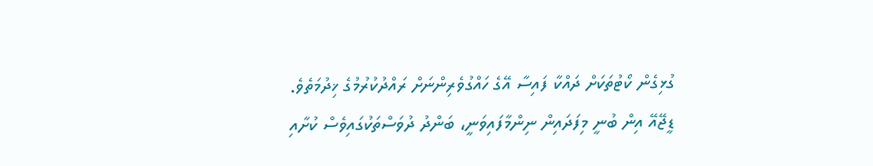ގުޅިގެން ކޯޓުތަކަށް ދައްކާ ފައިސާ އޭގެ ހައްގުވެރިންނަށް ރައްދުކުރުމުގެ ޚިދުމަތެވެ.
ޑީޖޭއޭ އިން ބުނީ މިފަދައިން ނިންމާފައިވަނީ، ބަންދު ދުވަސްތަކުގައިވެސް ކުށާއި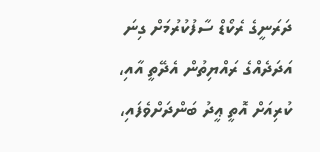ދަރަނީގެ ރެކޯޑް ސާފުކުރުމަށް ގިނަ އަދަދެއްގެ ރައްޔިތުން އެދޭތީ އާއި، ކުރިއަށް އޮތީ ޢީދު ބަންދަށްވެފައި،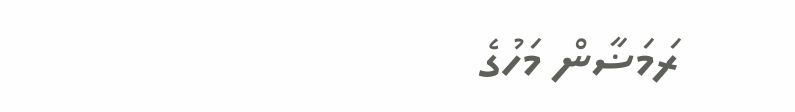ރަމަޟާން މަހުގެ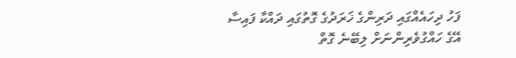ފަހު ދިހައެއްގައި ދަރިންގެ ޚަރަދުގެ ގޮތުގައި ދައްކާ ފައިސާ އޭގެ ހައްގުވެރިންނަށް ލިބޭނެ ގޮތް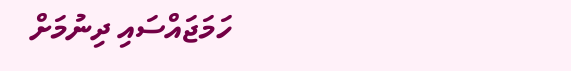ހަމަޖައްސައި ދިނުމަށް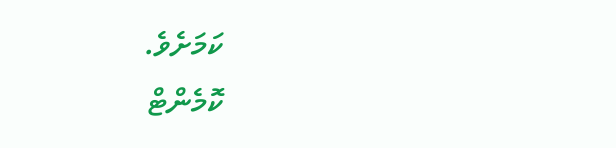ކަމަށެވެ.
ކޮމެންޓް